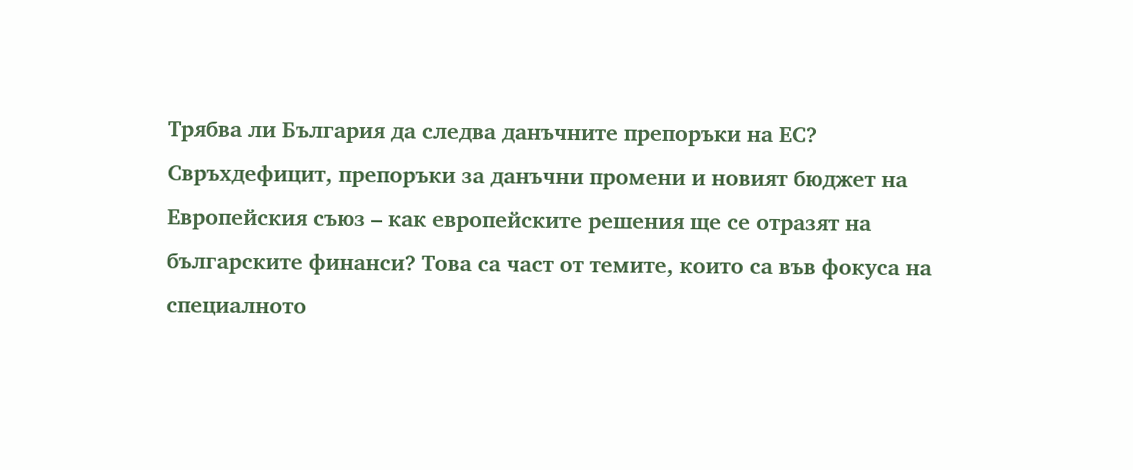Трябва ли България да следва данъчните препоръки на ЕС?
Свръхдефицит, препоръки за данъчни промени и новият бюджет на Европейския съюз – как европейските решения ще се отразят на българските финанси? Това са част от темите, които са във фокуса на специалното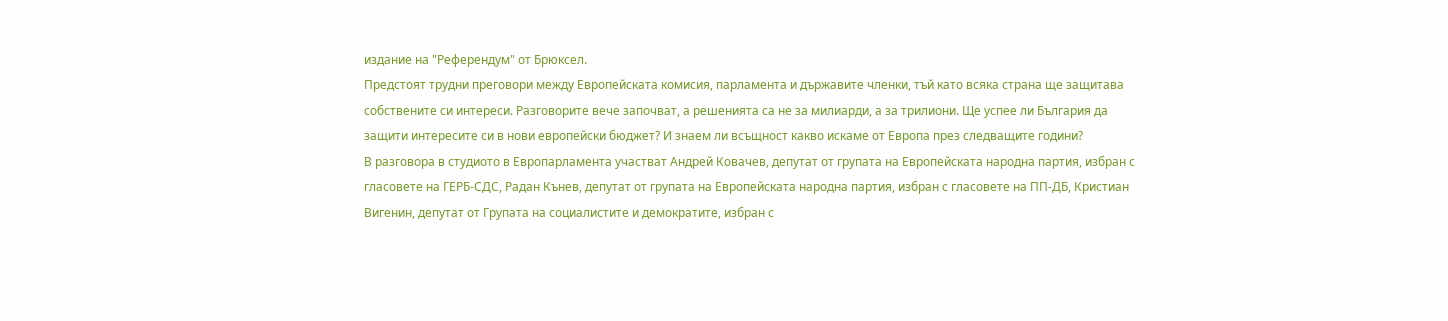издание на "Референдум" от Брюксел.
Предстоят трудни преговори между Европейската комисия, парламента и държавите членки, тъй като всяка страна ще защитава собствените си интереси. Разговорите вече започват, а решенията са не за милиарди, а за трилиони. Ще успее ли България да защити интересите си в нови европейски бюджет? И знаем ли всъщност какво искаме от Европа през следващите години?
В разговора в студиото в Европарламента участват Андрей Ковачев, депутат от групата на Европейската народна партия, избран с гласовете на ГЕРБ-СДС, Радан Кънев, депутат от групата на Европейската народна партия, избран с гласовете на ПП-ДБ, Кристиан Вигенин, депутат от Групата на социалистите и демократите, избран с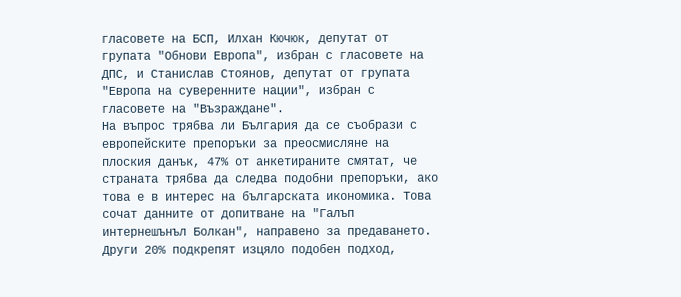гласовете на БСП, Илхан Кючюк, депутат от групата "Обнови Европа", избран с гласовете на ДПС, и Станислав Стоянов, депутат от групата "Европа на суверенните нации", избран с гласовете на "Възраждане".
На въпрос трябва ли България да се съобрази с европейските препоръки за преосмисляне на плоския данък, 47% от анкетираните смятат, че страната трябва да следва подобни препоръки, ако това е в интерес на българската икономика. Това сочат данните от допитване на "Галъп интернешънъл Болкан", направено за предаването. Други 20% подкрепят изцяло подобен подход,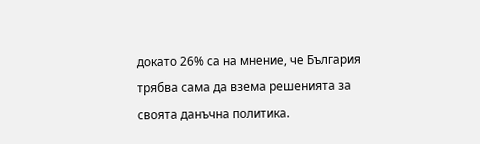докато 26% са на мнение, че България трябва сама да взема решенията за своята данъчна политика.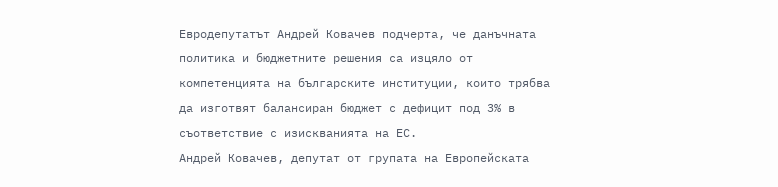Евродепутатът Андрей Ковачев подчерта, че данъчната политика и бюджетните решения са изцяло от компетенцията на българските институции, които трябва да изготвят балансиран бюджет с дефицит под 3% в съответствие с изискванията на ЕС.
Андрей Ковачев, депутат от групата на Европейската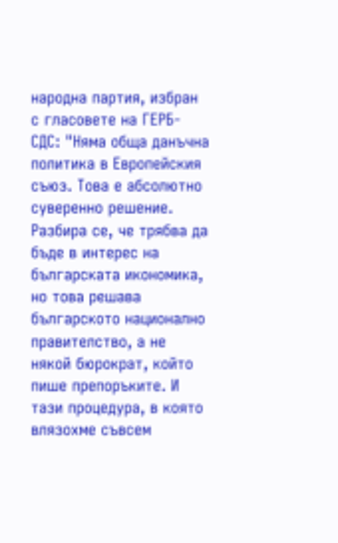народна партия, избран с гласовете на ГЕРБ-СДС: "Няма обща данъчна политика в Европейския съюз. Това е абсолютно суверенно решение. Разбира се, че трябва да бъде в интерес на българската икономика, но това решава българското национално правителство, а не някой бюрократ, който пише препоръките. И тази процедура, в която влязохме съвсем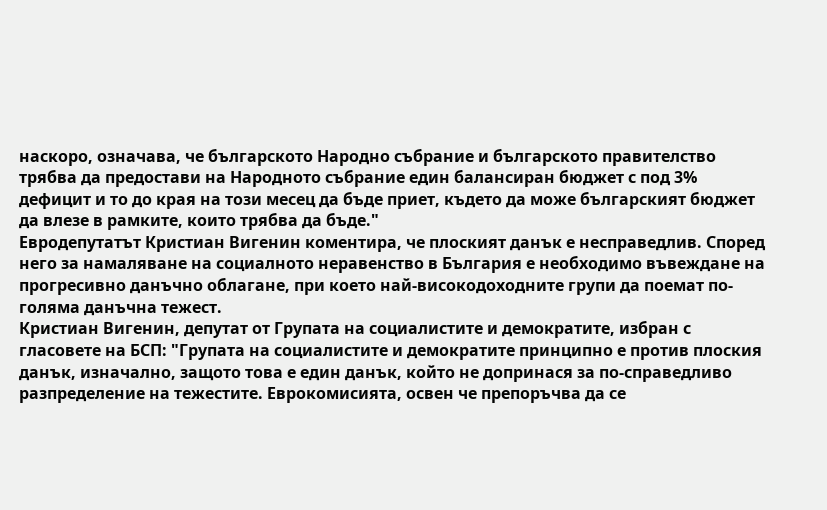наскоро, означава, че българското Народно събрание и българското правителство трябва да предостави на Народното събрание един балансиран бюджет с под 3% дефицит и то до края на този месец да бъде приет, където да може българският бюджет да влезе в рамките, които трябва да бъде."
Евродепутатът Кристиан Вигенин коментира, че плоският данък е несправедлив. Според него за намаляване на социалното неравенство в България е необходимо въвеждане на прогресивно данъчно облагане, при което най-високодоходните групи да поемат по-голяма данъчна тежест.
Кристиан Вигенин, депутат от Групата на социалистите и демократите, избран с гласовете на БСП: "Групата на социалистите и демократите принципно е против плоския данък, изначално, защото това е един данък, който не допринася за по-справедливо разпределение на тежестите. Еврокомисията, освен че препоръчва да се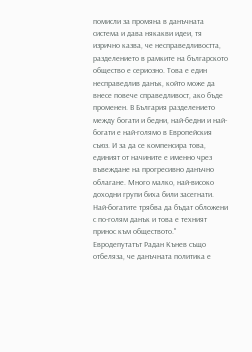помисли за промяна в данъчната система и дава някакви идеи, тя изрично казва, че несправедливостта, разделението в рамките на българското общество е сериозно. Това е един несправедлив данък, който може да внесе повече справедливост, ако бъде променен. В България разделението между богати и бедни, най-бедни и най-богати е най-голямо в Европейския съюз. И за да се компенсира това, единият от начините е именно чрез въвеждане на прогресивно данъчно облагане. Много малко, най-високо доходни групи биха били засегнати. Най-богатите трябва да бъдат обложени с по-голям данък и това е техният принос към обществото."
Евродепутатът Радан Кънев също отбеляза, че данъчната политика е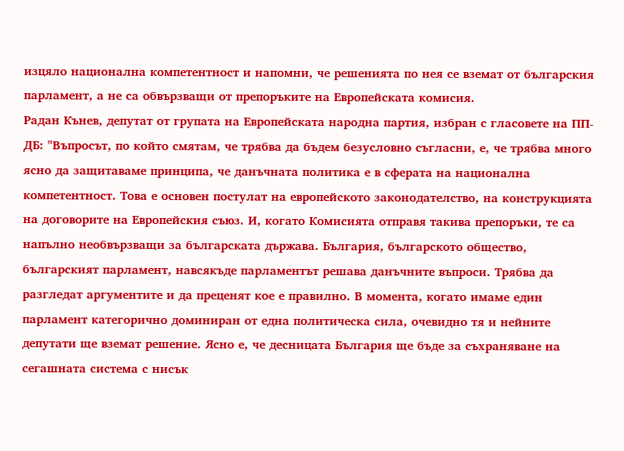изцяло национална компетентност и напомни, че решенията по нея се вземат от българския парламент, а не са обвързващи от препоръките на Европейската комисия.
Радан Кънев, депутат от групата на Европейската народна партия, избран с гласовете на ПП-ДБ: "Въпросът, по който смятам, че трябва да бъдем безусловно съгласни, е, че трябва много ясно да защитаваме принципа, че данъчната политика е в сферата на национална компетентност. Това е основен постулат на европейското законодателство, на конструкцията на договорите на Европейския съюз. И, когато Комисията отправя такива препоръки, те са напълно необвързващи за българската държава. България, българското общество, българският парламент, навсякъде парламентът решава данъчните въпроси. Трябва да разгледат аргументите и да преценят кое е правилно. В момента, когато имаме един парламент категорично доминиран от една политическа сила, очевидно тя и нейните депутати ще вземат решение. Ясно е, че десницата България ще бъде за съхраняване на сегашната система с нисък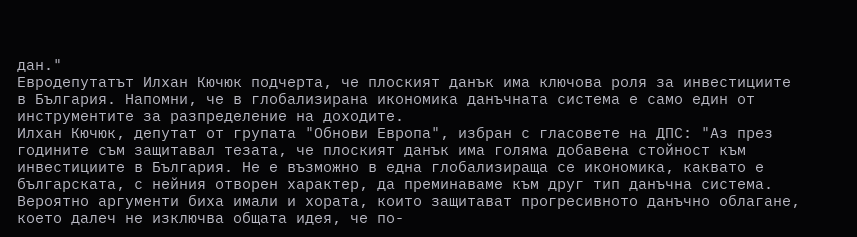дан."
Евродепутатът Илхан Кючюк подчерта, че плоският данък има ключова роля за инвестициите в България. Напомни, че в глобализирана икономика данъчната система е само един от инструментите за разпределение на доходите.
Илхан Кючюк, депутат от групата "Обнови Европа", избран с гласовете на ДПС: "Аз през годините съм защитавал тезата, че плоският данък има голяма добавена стойност към инвестициите в България. Не е възможно в една глобализираща се икономика, каквато е българската, с нейния отворен характер, да преминаваме към друг тип данъчна система. Вероятно аргументи биха имали и хората, които защитават прогресивното данъчно облагане, което далеч не изключва общата идея, че по-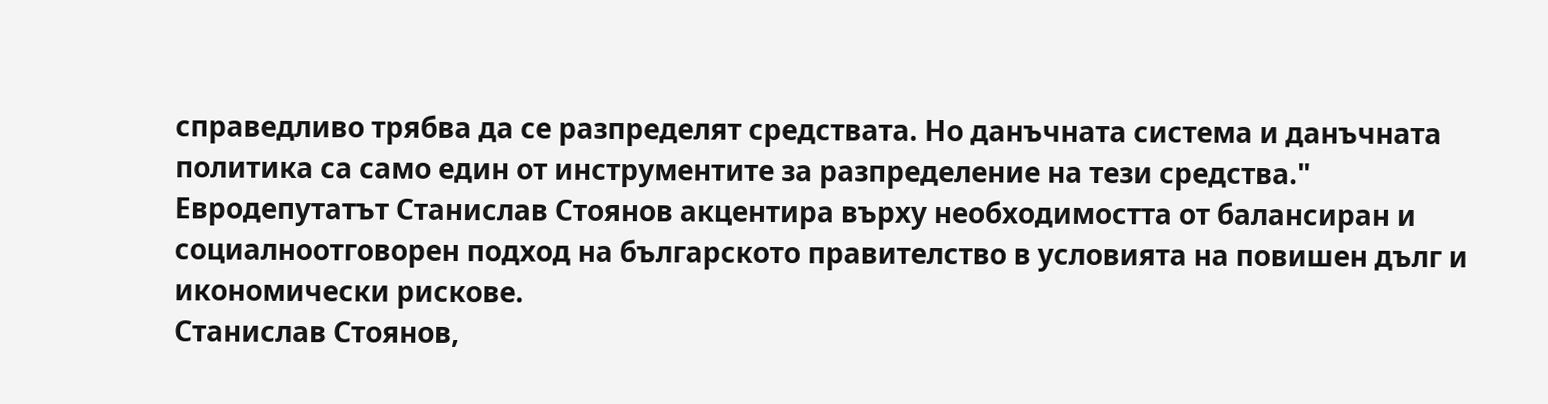справедливо трябва да се разпределят средствата. Но данъчната система и данъчната политика са само един от инструментите за разпределение на тези средства."
Евродепутатът Станислав Стоянов акцентира върху необходимостта от балансиран и социалноотговорен подход на българското правителство в условията на повишен дълг и икономически рискове.
Станислав Стоянов,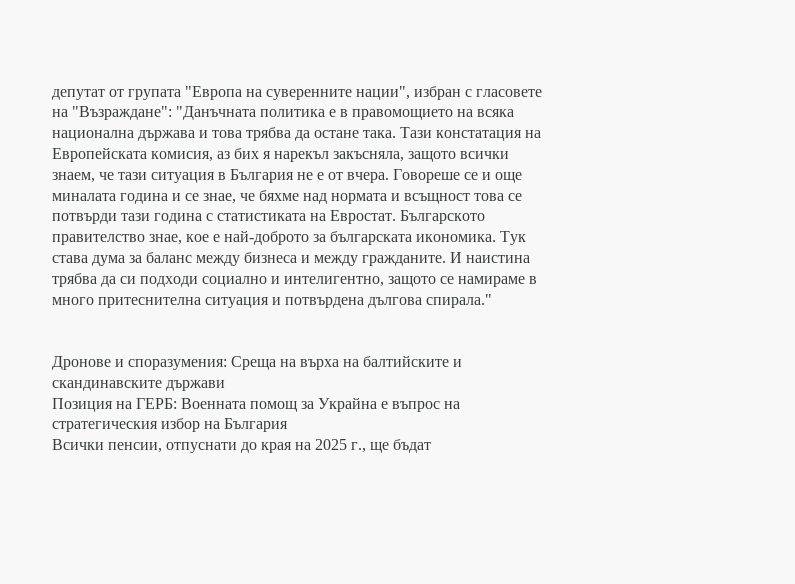депутат от групата "Европа на суверенните нации", избран с гласовете на "Възраждане": "Данъчната политика е в правомощието на всяка национална държава и това трябва да остане така. Тази констатация на Европейската комисия, аз бих я нарекъл закъсняла, защото всички знаем, че тази ситуация в България не е от вчера. Говореше се и още миналата година и се знае, че бяхме над нормата и всъщност това се потвърди тази година с статистиката на Евростат. Българското правителство знае, кое е най-доброто за българската икономика. Тук става дума за баланс между бизнеса и между гражданите. И наистина трябва да си подходи социално и интелигентно, защото се намираме в много притеснителна ситуация и потвърдена дългова спирала."


Дронове и споразумения: Среща на върха на балтийските и скандинавските държави
Позиция на ГЕРБ: Военната помощ за Украйна е въпрос на стратегическия избор на България
Всички пенсии, отпуснати до края на 2025 г., ще бъдат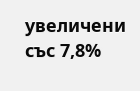увеличени със 7,8%